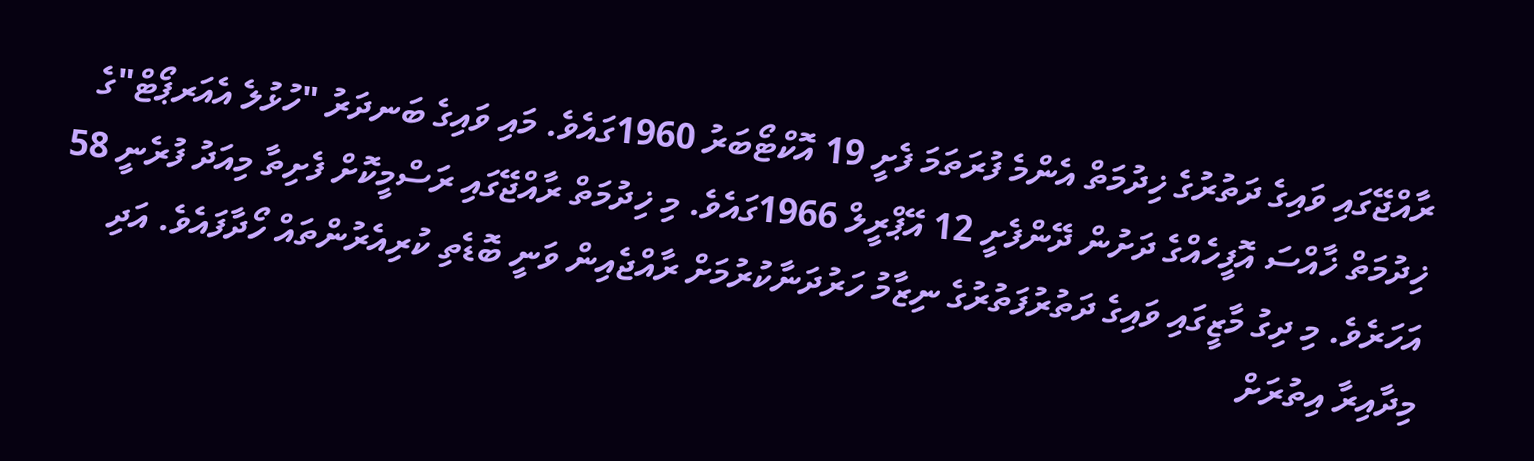ރާއްޖޭގައި ވައިގެ ދަތުރުގެ ޚިދުމަތް އެންމެ ފުރަތަމަ ފެށީ 19 އޮކްޓޯބަރު 1960ގައެވެ. މައި ވައިގެ ބަނދަރު "ހުޅުލެ އެއަރޕޯޓް"ގެ ޚިދުމަތް ޚާއްސަ އޮފީހެއްގެ ދަށުން ދޭންފެށީ 12 އޭޕްރީލް 1966ގައެވެ. މި ޚިދުމަތް ރާއްޖޭގައި ރަސްމީކޮށް ފެށިތާ މިއަދު ފުރެނީ 58 އަހަރެވެ. މި ދިގު މާޒީގައި ވައިގެ ދަތުރުފަތުރުގެ ނިޒާމު ހަރުދަނާކުރުމަށް ރާއްޖެއިން ވަނީ ބޮޑެތި ކުރިއެރުންތައް ހޯދާފައެވެ. އަދި މިދާއިރާ އިތުރަށް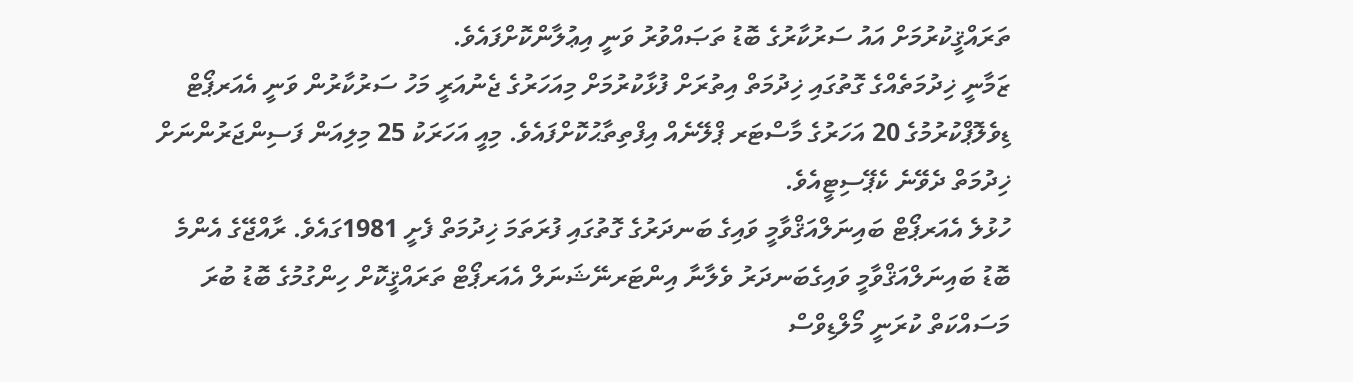ތަރައްޤީކުރުމަށް އައު ސަރުކާރުގެ ބޮޑު ތަޞައްވުރު ވަނީ އިޢުލާންކޮށްފައެވެ.
ޒަމާނީ ޚިދުމަތެއްގެ ގޮތުގައި ޚިދުމަތް އިތުރަށް ފުޅާކުރުމަށް މިއަހަރުގެ ޖެނުއަރީ މަހު ސަރުކާރުން ވަނީ އެއަރޕޯޓް ޑިވެލޮޕްކުރުމުގެ 20 އަހަރުގެ މާސްޓަރ ޕްލޭނެއް އިފްތިތާޙުކޮށްފައެވެ. މިއީ އަހަރަކު 25 މިލިއަން ފަސިންޖަރުންނަށް ޚިދުމަތް ދެވޭނެ ކެޕޭސިޓީއެވެ.
ހުޅުލެ އެއަރޕޯޓް ބައިނަލްއަޤްވާމީ ވައިގެ ބަނދަރުގެ ގޮތުގައި ފުރަތަމަ ޚިދުމަތް ފެށީ 1981ގައެވެ. ރާއްޖޭގެ އެންމެ ބޮޑު ބައިނަލްއަޤްވާމީ ވައިގެބަނދަރު ވެލާނާ އިންޓަރނޭޝަނަލް އެއަރޕޯޓް ތަރައްޤީކޮށް ހިންގުމުގެ ބޮޑު ބުރަ މަސައްކަތް ކުރަނީ މޯލްޑިވްސް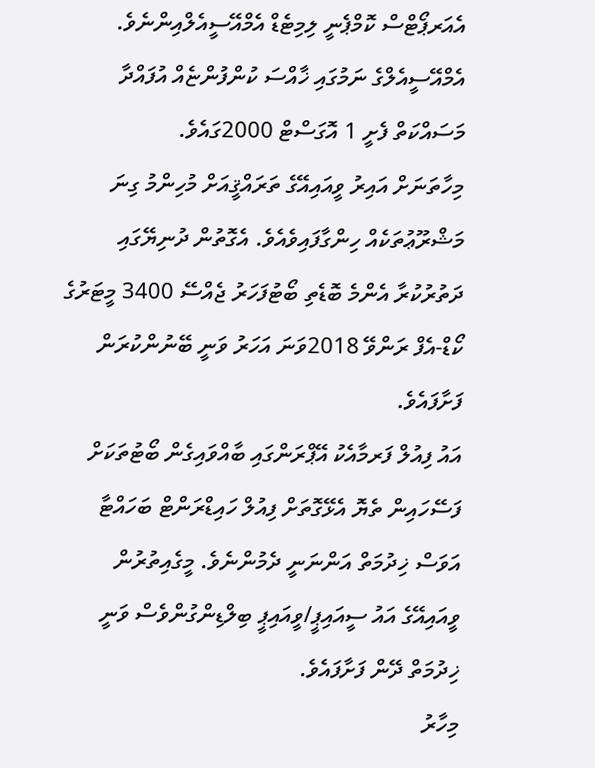އެއަރޕޯޓްސް ކޮމްޕެނީ ލިމިޓެޑް އެމްއޭސީއެލްއިންނެވެ. އެމްއޭސީއެލްގެ ނަމުގައި ޚާއްސަ ކުންފުންޏެއް އުފައްދާ މަސައްކަތް ފެށީ 1 އޮގަސްޓް 2000ގައެވެ.
މިހާތަނަށް އައިރު ވީއައިއޭގެ ތަރައްޤީއަށް މުހިންމު ގިނަ މަޝްރޫޢުތަކެއް ހިންގާފައިވެއެވެ. އެގޮތުން ދުނިޔޭގައި ދަތުރުކުރާ އެންމެ ބޮޑެތި ބޯޓުފަހަރު ޖެއްސޭ 3400 މީޓަރުގެ ކޯޑް-އެފް ރަންވޭ 2018ވަނަ އަހަރު ވަނީ ބޭނުންކުރަން ފަށާފައެވެ.
އައު ފިއުލް ފަރމާއެކު އޭޕްރަންގައި ބާއްވައިގެން ބޯޓުތަކަށް ފަސޭހައިން ތެޔޮ އެޅޭގޮތަށް ފިއުލް ހައިޑްރަންޓް ބަހައްޓާ އަވަސް ޚިދުމަތް އަންނަނީ ދެމުންނެވެ. މީގެއިތުރުން ވީއައިއޭގެ އައު ސީއައިޕީ/ވީއައިޕީ ބިލްޑިންގުންވެސް ވަނީ ޚިދުމަތް ދޭން ފަށާފައެވެ.
މިހާރު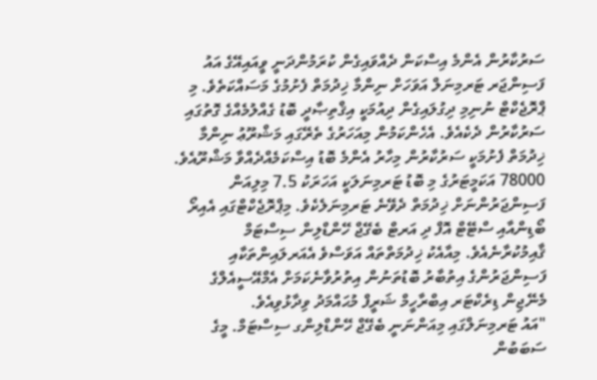ސަރުކާރުން އެންމެ އިސްކަން ދެއްވައިގެން ކުރަމުންދަނީ ވީއައިއޭގެ އައު ފަސިންޖަރ ޓަރމިނަލް އަވަހަށް ނިންމާ ޚިދުމަތް ފެށުމުގެ މަސައްކަތެވެ. މި ޕްރޮޖެކްޓް ނުނިމި ދިގުލައިގެން ދިއުމަކީ އިޤްތިޞާދީ ބޮޑު ގެއްލުމެއްގެ ގޮތުގައި ސަރުކާރުން ދެކެއެވެ. އެހެންކަމުން މިއަހަރުގެ ތެރޭގައި މަޝްރޫޢު ނިންމާ ޚިދުމަތް ފެށުމަކީ ސަރުކާރުން މިހާރު އެންމެ ބޮޑު އިސްކަމެއްދެއްވާ މަޝްރޫއެވެ. 78000 އަކަމީޓަރުގެ މި ބޮޑު ޓަރމިނަލަކީ އަހަރަކު 7.5 މިލިއަން ފަސިންޖަރުންނަށް ޚިދުމަތް ދެވޭނެ ޓަރމިނަލެކެވެ. މިޕްރޮޖެކްޓްގައި އެއިރޯ ބޯޑިންއާއި ސްޓޭޓް އޮފް ދި އަރޓް ބެގޭޖް ހޭންޑްލިން ސިސްޓަމް ޤާއިމުކުރާނެއެވެ. މިއާއެކު ޚިދުމަތްތައް އަވަސްވެ އެއަރލައިންތަކާއި ފަސިންޖަރުންގެ އިތުބާރު ބޮޑުތަނުން އިތުރުވާނެކަމަށް އެމްއޭސީއެލްގެ މެނޭޖިން ޑިރެކްޓަރ އިބްރާހީމް ޝަރީފް މުޙައްމަދު ވިދާޅުވިއެވެ.
"އައު ޓަރމިނަލްގައި މިއަންނަނީ ބެގޭޖް ހޭންޑްލިންގ ސިސްޓަމް. މީގެ ސަބަބުން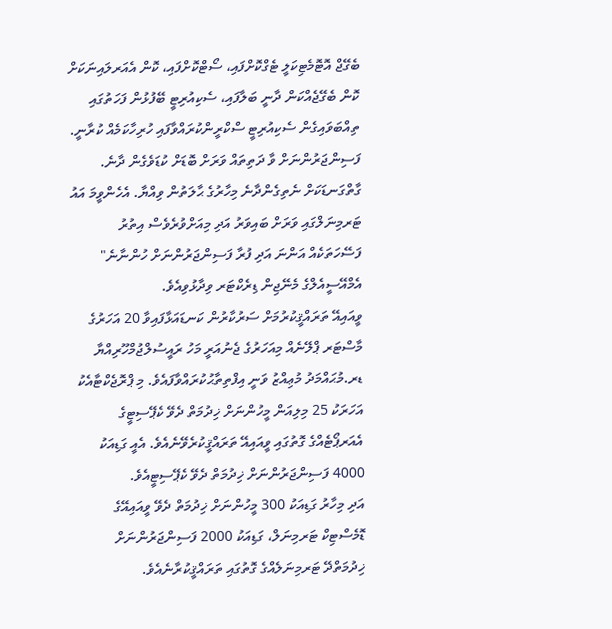ބެގޭޖް އޮޓޮމެޓިކަލީ ޓެގްކޮށްފައި، ސޯޓްކޮށްފައި، ކޮން އެއަރލައިނަކަށް ކޮން ބެގޭޖެއްކަން ދާނީ ބަލާފައި، ސެކިއުރިޓީ ބޭފުޅުން ފަހަތުގައި ތިއްބަވައިގެން ސެކިއުރިޓީ ސްކްރީންކުރައްވާފައި ހުރިހާކަމެއް ކުރާނީ. ފަސިންޖަރުންނަށް ވާ ދަތިތައް ވަރަށް ބޮޑަށް ކުޑަވެގެން ދާނެ. ގާތްގަނޑަކަށް ނެތިގެންދާނެ މިހާރުގެ ޙާލަތުން ވިއްޔާ. އެހެންވީމަ އައު ޓަރމިނަލްގައި ވަރަށް ބައިވަރު އަދި މިއަށްވުރެވެސް އިތުރު ފަސޭހަތަކެއް އަންނަ އަދި ފުރާ ފަސިންޖަރުންނަށް ހުންނާނެ" އެމްއޭސީއެލްގެ މެނޭޖިން ޑިރެކްޓަރ ވިދާޅުވިއެވެ.
ވީއައިއޭ ތަރައްޤީކުރުމަށް ސަރުކާރުން ކަނޑައަޅާފައިވާ 20 އަހަރުގެ މާސްޓަރ ޕްލޭނެއް މިއަހަރުގެ ޖެނުއަރީ މަހު ރައީސުލްޖުމްހޫރިއްޔާ ޑރ.މުޙައްމަދު މުޢިއްޒު ވަނީ އިފްތިތާޙުކުރައްވާފައެވެ. މި ޕްރޮޖެކްޓާއެކު އަހަރަކު 25 މިލިއަން މީހުންނަށް ޚިދުމަތް ދެވޭ ކެޕޭސިޓީގެ އެއަރޕޯޓެއްގެ ގޮތުގައި ވީއައިއޭ ތަރައްޤީކުރެވޭނެއެވެ. އެއީ ގަޑިއަކު 4000 ފަސިންޖަރުންނަށް ޚިދުމަތް ދެވޭ ކެޕޭސިޓީއެވެ.
އަދި މިހާރު ގަޑިއަކު 300 މީހުންނަށް ޚިދުމަތް ދެވޭ ވީއައިއޭގެ ޑޮމެސްޓިކް ޓަރމިނަލް، ގަޑިއަކު 2000 ފަސިންޖަރުންނަށް ޚިދުމަތްދޭ ޓަރމިނަލެއްގެ ގޮތުގައި ތަރައްޤީކުރާނެއެވެ.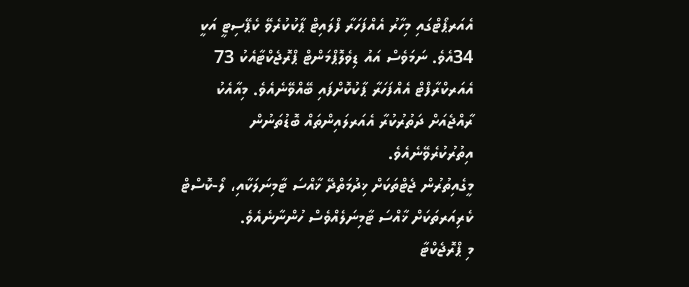އެއަރޕޯޓްގައި މިހާރު އެއްފަހަރާ ފްލައިޓް ޕާކުކުރެވޭ ކެޕޭސިޓީ އަކީ 34އެވެ. ނަމަވެސް އައު ޑިވެލޮޕްމަންޓް ޕްރޮޖެކްޓާއެކު 73 އެއަރކްރާފްޓް އެއްފަހަރާ ޕާކުކޮށްފައި ބޭއްވޭނެއެވެ. މިއާއެކު ރާއްޖެއަށް ދަތުރުކުރާ އެއަރލައިންތައް ބޮޑުތަނުން އިތުރުކުރެވޭނެއެވެ.
މީގެއިތުރުން ޖެޓްތަކަށް ޚިދުމަތްދޭ ޚާއްސަ ޓާމިނަލަކާއި، ލޯ-ކޮސްޓް ކެރިއަރތަކަށް ޚާއްސަ ޓާމިނަލެއްވެސް ހުންނާނެއެވެ.
މި ޕްރޮޖެކްޓާ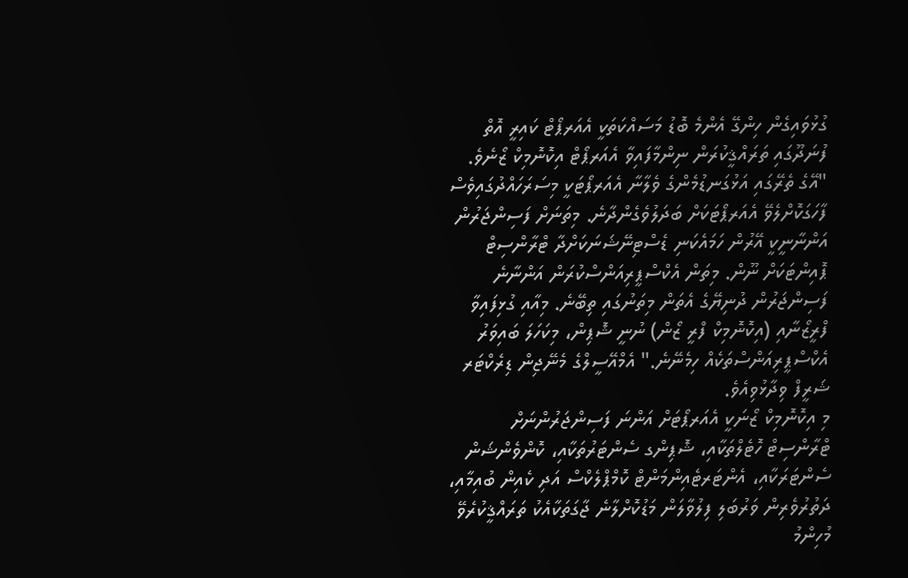ގުޅުވައިގެން ހިންގޭ އެންމެ ބޮޑު މަސައްކަތަކީ އެއަރޕޯޓް ކައިރީ އޮތް ފުނަދޫގައި ތަރައްޤީކުރަން ނިންމާފައިވާ އެއަރޕޯޓް އިކޮނޮމިކް ޒޯނެވެ.
"އޭގެ ތެރޭގައި އަޅުގަނޑުމެންގެ ވެލާނާ އެއަރޕޯޓަކީ މިސަރަހައްދުގައިވެސް ފާހަގަކޮށްލެވޭ އެއަރޕޯޓަކަށް ބަދަލުވެގެންދާނެ. މިތަނަށް ފަސިންޖަރުން އަންނާނީކީ އޭރުން ހަމައެކަނި ޑެސްޓިނޭޝަނަކަށްދާ ޓްރާންސިޓް ޕޮއިންޓަކަށް ނޫން. މިތަން އެކްސްޕީރިއަންސްކުރަން އަންނާނެ ފަސިންޖަރުން ދުނިޔޭގެ އެތަން މިތަނުގައި ތިބޭނެ. މިއާއި ގުޅިފައިވާ ފްރީޒޯނާއި (އިކޮނޮމިކް ފްރީ ޒޯން) ނުނީ ޝޮޕިން، މިކަހަލަ ބައިވަރު އެކްސްޕީރިއަންސްތަކެއް ހިމެނޭނެ." އެމްއޭސީލްގެ މެނޭޖިން ޑިރެކްޓަރ ޝަރީފް ވިދާޅުވިއެވެ.
މި އިކޮނޮމިކް ޒޯނަކީ އެއަރޕޯޓަށް އަންނަ ފަސިންޖަރުންނަށް ޓްރާންސިޓް ހޮޓެލްތަކާއި، ޝޮޕިންގ ސެންޓަރުތަކާއި، ކޮންވެންޝަން ސެންޓަރަކާއި، އެންޓަރޓެއިންމަންޓް ކޮމްޕްލެކްސް އަދި ކެއިން ބުއިމާއި، ދަތުރުވެރިން ވަރުބަލި ފިލުވާލަން މަޑުކޮށްލާނެ ޖާގަތަކާއެކު ތަރައްޤީކުރެވޭ މުހިންމު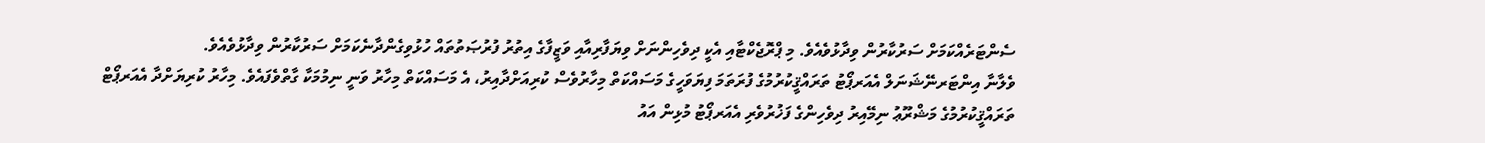ސެންޓަރެއްކަމަށް ސަރުކާރުން ވިދާޅުވެއެވެ. މި ޕްރޮޖެކްޓާއި އެކީ ދިވެހިންނަށް ވިޔަފާރިއާއި ވަޒީފާގެ އިތުރު ފުރުޞަތުތައް ހުޅުވިގެންދާނެކަމަށް ސަރުކާރުން ވިދާޅުވެއެވެ.
ވެލާނާ އިންޓަރނޭޝަނަލް އެއަރޕޯޓު ތަރައްޤީކުރުމުގެ ފުރަތަމަ ފިޔަވަހީގެ މަސައްކަތް މިހާރުވެސް ކުރިއަށްދާއިރު، އެ މަސައްކަތް މިހާރު ވަނީ ނިމުމަކާ ގާތްވެފައެވެ. މިހާރު ކުރިޔަށްދާ އެއަރޕޯޓް ތަރައްޤީކުރުމުގެ މަޝްރޫޢު ނިމޭއިރު ދިވެހިންގެ ފަޚުރުވެރި އެއަރޕޯޓު މުޅިން އައު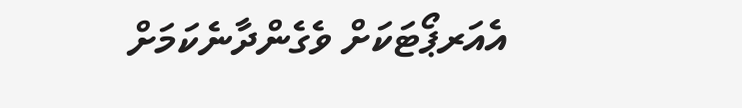އެއަރޕޯޓަކަށް ވެގެންދާނެކަމަށް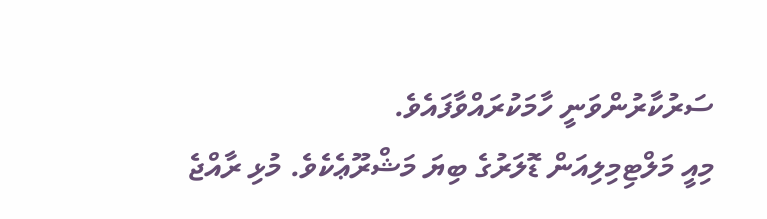ސަރުކާރުންވަނީ ހާމަކުރައްވާފައެވެ.
މިއީ މަލްޓިމިލިއަން ޑޮލަރުގެ ބިޔަ މަޝްރޫޢެކެވެ. މުޅި ރާއްޖެ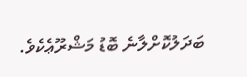ބަދަލުކޮށްލާނެ ބޮޑު މަޝްރޫޢެކެވެ.